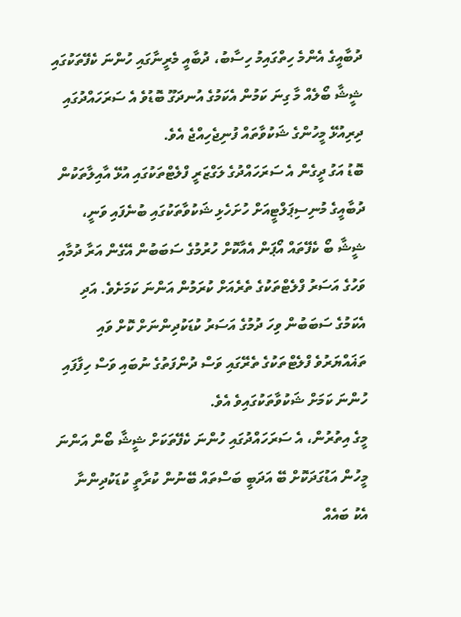ދުބާއީގެ އެންމެ ހިތްގައިމު ހިސާބު، ދުބާއީ މެރީނާގައި ހުންނަ ކެފޭތަކުގައި ޝީޝާ ބޯލެއް މާ ގިނަ ކަމުން އެކަމުގެ އުނދަގޫ ބޮޑުވެ އެ ސަރަހައްދުގައި ދިރިއުޅޭ މީހުންގެ ޝަކުވާތައް ފުނިޖެހިއްޖެ އެވެ.
ބޮޑު އަގު ދީގެން އެ ސަރަހައްދުގެ ލަގްޒަރީ ފްލެޓްތަކުގައި އުޅޭ އާއިލާތަކުން ދުބާއީގެ މުނިސިޕަލްޓީއަށް ހުށަހެޅި ޝަކުވާތަކުގައި ބުނެފައި ވަނީ، ޝީޝާ ބޯ ކެފޭތައް އޯޕަން އެއާކޮށް ހުރުމުގެ ސަބަބުން އޭގެން އަރާ ދުމާއި ވަހުގެ އަސަރު ފްލެޓްތަކުގެ ތެރެއަށް ކުރަމުން އަންނަ ކަމަށެވެ. އަދި އެކަމުގެ ސަބަބުން ވިހަ ދުމުގެ އަސަރު ކުޑަކުދިންނަށް ކޮށް ވައި ތަޣައްޔަރުވެ ފްލެޓްތަކުގެ ތެރޭގައި ވަސް ދުންފަތުގެ ނުބައި ވަސް ހިފާފައި ހުންނަ ކަމަށް ޝަކުވާތަކުގައިވެ އެވެ.
މީގެ އިތުރުން، އެ ސަރަހައްދުގައި ހުންނަ ކެފޭތަކަށް ޝީޝާ ބޯން އަންނަ މީހުން އަޑުގަދަކޮށް ބޭ އަދަބީ ބަސްތައް ބޭނުން ކުރާތީ ކުޑަކުދިންނާ އެކު ބައެއް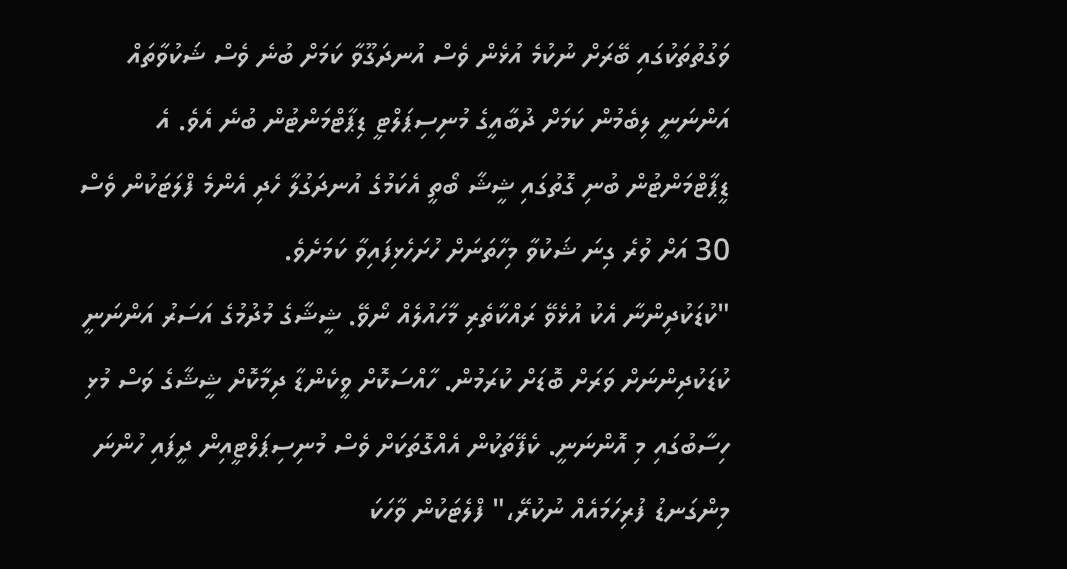ވަގުތުތަކުގައި ބޭރަށް ނުކުމެ އުޅެން ވެސް އުނދަގޫވާ ކަމަށް ބުނެ ވެސް ޝަކުވާތައް އަންނަނީ ލިބެމުން ކަމަށް ދުބާއީގެ މުނިސިޕަލްޓީ ޑިޕާޓްމަންޓުން ބުނެ އެވެ. އެ ޑީޕާޓްމަންޓުން ބުނި ގޮތުގައި ޝީޝާ ބޯތީ އެކަމުގެ އުނދަގުލާ ހެދި އެންމެ ފްލަޓަކުން ވެސް 30 އަށް ވުރެ ގިނަ ޝަކުވާ މިހާތަނަށް ހުށަހެޅިފައިވާ ކަމަށެވެ.
"ކުޑަކުދިންނާ އެކު އުޅެވޭ ރައްކާތެރި މާހައުލެއް ނޯވޭ. ޝީޝާގެ މުދުމުގެ އަސަރު އަންނަނީ ކުޑަކުދިންނަށް ވަރަށް ބޮޑަށް ކުރަމުން. ހާއްސަކޮށް ވީކެންޑާ ދިމާކޮށް ޝީޝާގެ ވަސް މުޅި ހިސާބުގައި މި އޮންނަނީ. ކެފޭތަކުން އެއްގޮތަކަށް ވެސް މުނިސިޕަލްޓީއިން ދީފައި ހުންނަ މިންގަނޑު ފުރިހަމައެއް ނުކުރޭ،" ފްލެޓަކުން ވާހަކަ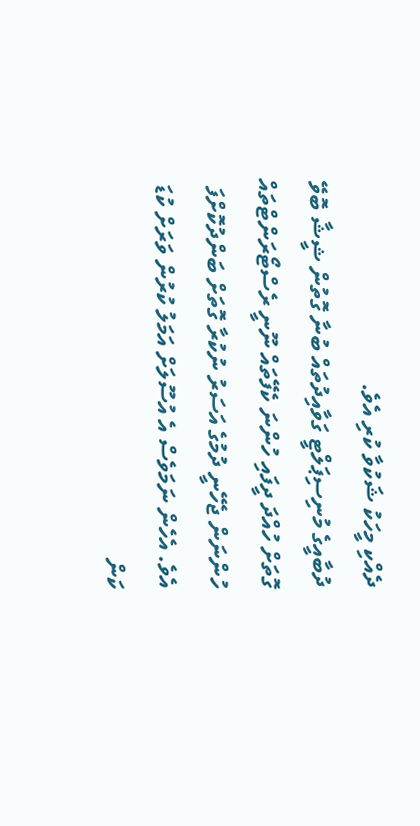ދެއްކި މީހަކު ޝަކުވާ ކުރި އެވެ.
ދުބާއީގެ މުނިސިޕަލްޓީ ގަވާއިދުތައް ބުނާ ގޮތުން ޝީޝާ ބޮވޭ ގޮތަށް ހުއްދަ ދީފައި ހުންނަ ކެފޭތައް ނޫނީ ރެސްޓޯރަންޓްތައް ހުންނަން ޖެހޭނީ ދުމުގެ އަސަރު ނުކުރާ ގޮތަށް ބަންދުކޮށްފަ އެވެ. އެހެން ނަމަވެސް އެ އުސޫލަށް އަމަލު ކުރުން ވަރަށް ކުޑަ ކަން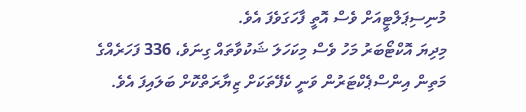މުނިސިޕަލްޓީއަށް ވެސް އޮތީ ފާހަގަވެފަ އެވެ.
މިދިޔަ އޮކްޓޯބަރު މަހު ވެސް މިކަހަލަ ޝަކުވާތައް ގިނަވެ، 336 ފަހަރެއްގެ މަތިން އިންސްޕެކްޓަރުން ވަނީ ކެފޭތަކަށް ޒިޔާރަތްކޮށް ބަލައިފަ އެވެ.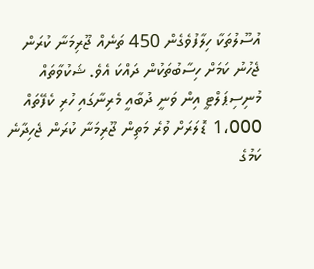އުސޫލުތަކާ ހިލާފުވެގެން 450 ތަނެއް ޖޫރިމަނާ ކުރަން ޖެހުނު ކަމަށް ހިސާބުތަކުން ދައްކަ އެވެ. ޝަކުވާތައް މުނިސިޕަލްޓީ އިން ވަނީ ދުބާއީ މެރިނާގައި ހުރި ކެފޭތައް 1،000 ޑޮލަރަށް ވުރެ މަތިން ޖޫރިމަނާ ކުރަން ޖެހިދާނެ ކަމުގެ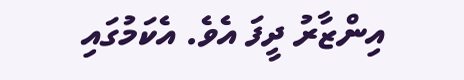އިންޒާރު ދީފަ އެވެ. އެކަމުގައި